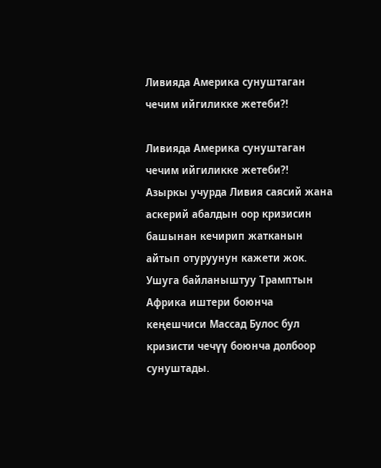Ливияда Америка сунуштаган чечим ийгиликке жетеби?!

Ливияда Америка сунуштаган чечим ийгиликке жетеби?!
Азыркы учурда Ливия саясий жана аскерий абалдын оор кризисин башынан кечирип жатканын айтып отуруунун кажети жок. Ушуга байланыштуу Трамптын Африка иштери боюнча кеңешчиси Массад Булос бул кризисти чечүү боюнча долбоор сунуштады.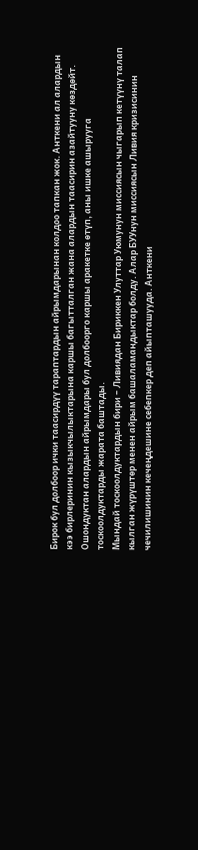Бирок бул долбоор ички таасирдүү тараптардын айрымдарынан колдоо тапкан жок. Анткени ал алардын кээ бирлеринин кызыкчылыктарына каршы багытталган жана алардын таасирин азайтууну көздөйт. Ошондуктан алардын айрымдары бул долбоорго каршы аракетке өтүп, аны ишке ашырууга тоскоолдуктарды жарата баштады.
Мындай тоскоолдуктардын бири – Ливиядан Бириккен Улуттар Уюмунун миссиясын чыгарып кетүүнү талап кылган жүрүштөр менен айрым башаламандыктар болду. Алар БУУнун миссиясын Ливия кризисинин чечилишинин кечеңдешине себепкер деп айыпташууда. Анткени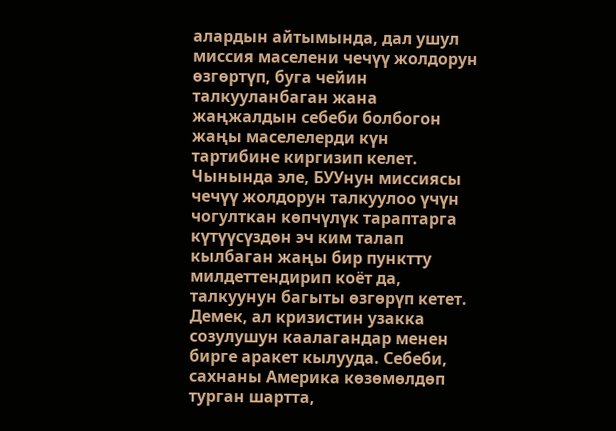алардын айтымында, дал ушул миссия маселени чечүү жолдорун өзгөртүп, буга чейин талкууланбаган жана жаңжалдын себеби болбогон жаңы маселелерди күн тартибине киргизип келет.
Чынында эле, БУУнун миссиясы чечүү жолдорун талкуулоо үчүн чогулткан көпчүлүк тараптарга күтүүсүздөн эч ким талап кылбаган жаңы бир пунктту милдеттендирип коёт да, талкуунун багыты өзгөрүп кетет. Демек, ал кризистин узакка созулушун каалагандар менен бирге аракет кылууда. Себеби, сахнаны Америка көзөмөлдөп турган шартта,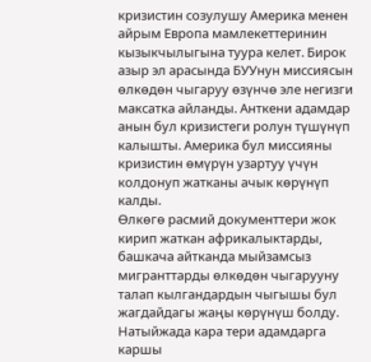кризистин созулушу Америка менен айрым Европа мамлекеттеринин кызыкчылыгына туура келет. Бирок азыр эл арасында БУУнун миссиясын өлкөдөн чыгаруу өзүнчө эле негизги максатка айланды. Анткени адамдар анын бул кризистеги ролун түшүнүп калышты. Америка бул миссияны кризистин өмүрүн узартуу үчүн колдонуп жатканы ачык көрүнүп калды.
Өлкөгө расмий документтери жок кирип жаткан африкалыктарды, башкача айтканда мыйзамсыз мигранттарды өлкөдөн чыгарууну талап кылгандардын чыгышы бул жагдайдагы жаңы көрүнүш болду. Натыйжада кара тери адамдарга каршы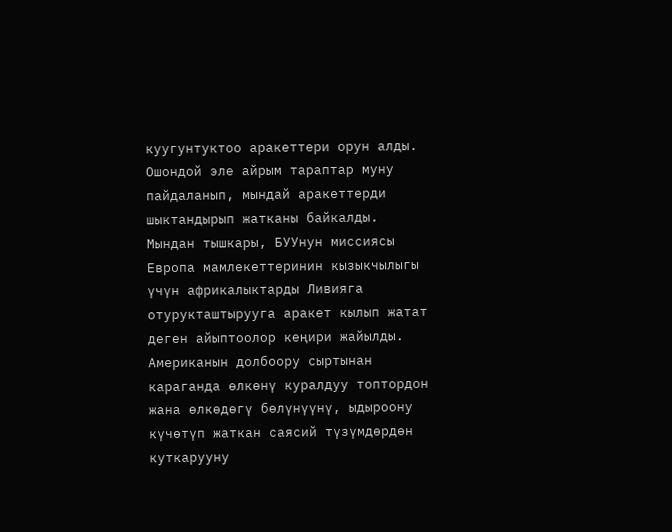куугунтуктоо аракеттери орун алды.
Ошондой эле айрым тараптар муну пайдаланып, мындай аракеттерди шыктандырып жатканы байкалды. Мындан тышкары, БУУнун миссиясы Европа мамлекеттеринин кызыкчылыгы үчүн африкалыктарды Ливияга отурукташтырууга аракет кылып жатат деген айыптоолор кеңири жайылды.
Американын долбоору сыртынан караганда өлкөнү куралдуу топтордон жана өлкөдөгү бөлүнүүнү, ыдыроону күчөтүп жаткан саясий түзүмдөрдөн куткарууну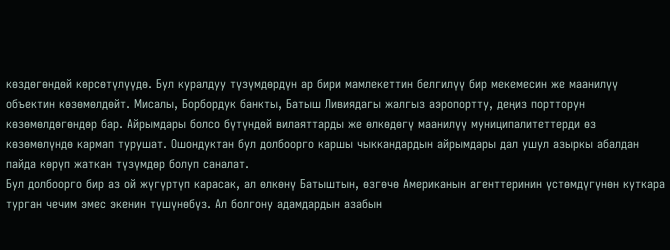көздөгөндөй көрсөтүлүүдө. Бул куралдуу түзүмдөрдүн ар бири мамлекеттин белгилүү бир мекемесин же маанилүү объектин көзөмөлдөйт. Мисалы, Борбордук банкты, Батыш Ливиядагы жалгыз аэропортту, деңиз портторун көзөмөлдөгөндөр бар. Айрымдары болсо бүтүндөй вилаяттарды же өлкөдөгү маанилүү муниципалитеттерди өз көзөмөлүндө кармап турушат. Ошондуктан бул долбоорго каршы чыккандардын айрымдары дал ушул азыркы абалдан пайда көрүп жаткан түзүмдөр болуп саналат.
Бул долбоорго бир аз ой жүгүртүп карасак, ал өлкөнү Батыштын, өзгөчө Американын агенттеринин үстөмдүгүнөн куткара турган чечим эмес экенин түшүнөбүз. Ал болгону адамдардын азабын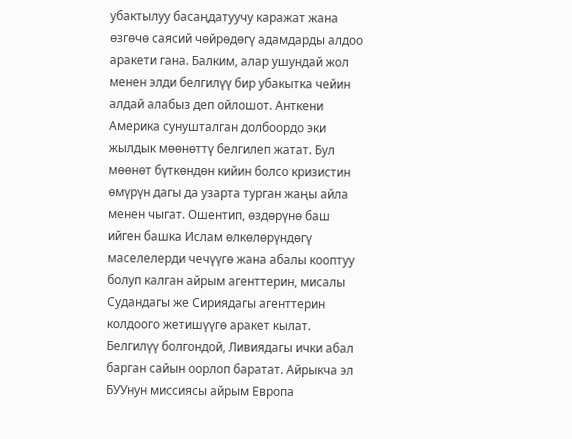убактылуу басаңдатуучу каражат жана өзгөчө саясий чөйрөдөгү адамдарды алдоо аракети гана. Балким, алар ушундай жол менен элди белгилүү бир убакытка чейин алдай алабыз деп ойлошот. Анткени Америка сунушталган долбоордо эки жылдык мөөнөттү белгилеп жатат. Бул мөөнөт бүткөндөн кийин болсо кризистин өмүрүн дагы да узарта турган жаңы айла менен чыгат. Ошентип, өздөрүнө баш ийген башка Ислам өлкөлөрүндөгү маселелерди чечүүгө жана абалы кооптуу болуп калган айрым агенттерин, мисалы Судандагы же Сириядагы агенттерин колдоого жетишүүгө аракет кылат.
Белгилүү болгондой, Ливиядагы ички абал барган сайын оорлоп баратат. Айрыкча эл БУУнун миссиясы айрым Европа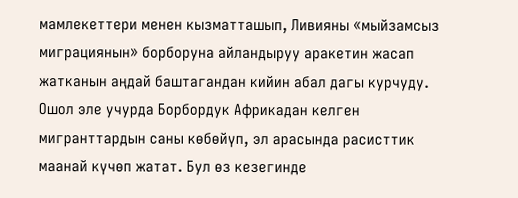мамлекеттери менен кызматташып, Ливияны «мыйзамсыз миграциянын» борборуна айландыруу аракетин жасап жатканын аңдай баштагандан кийин абал дагы курчуду. Ошол эле учурда Борбордук Африкадан келген мигранттардын саны көбөйүп, эл арасында расисттик маанай күчөп жатат. Бул өз кезегинде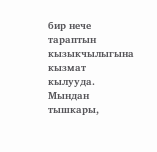бир нече тараптын кызыкчылыгына кызмат кылууда. Мындан тышкары,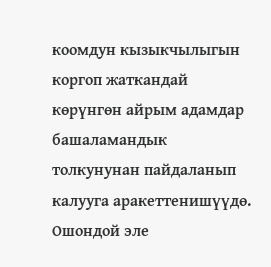коомдун кызыкчылыгын коргоп жаткандай көрүнгөн айрым адамдар башаламандык толкунунан пайдаланып калууга аракеттенишүүдө. Ошондой эле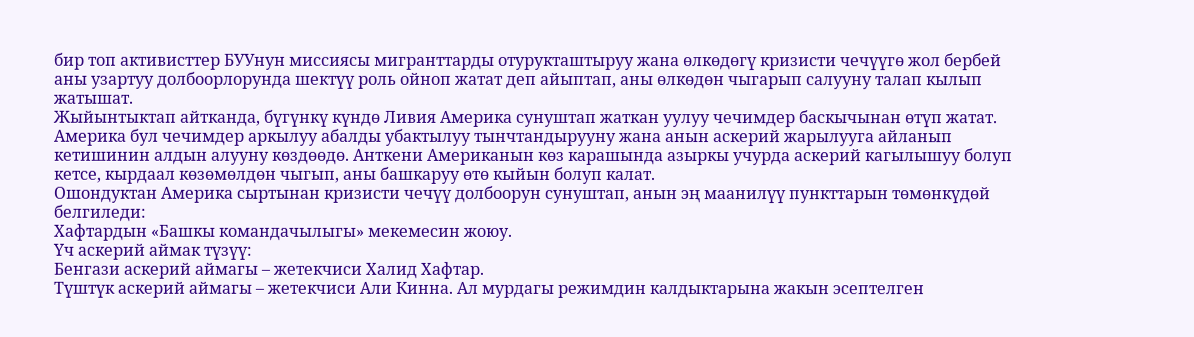бир топ активисттер БУУнун миссиясы мигранттарды отурукташтыруу жана өлкөдөгү кризисти чечүүгө жол бербей аны узартуу долбоорлорунда шектүү роль ойноп жатат деп айыптап, аны өлкөдөн чыгарып салууну талап кылып жатышат.
Жыйынтыктап айтканда, бүгүнкү күндө Ливия Америка сунуштап жаткан уулуу чечимдер баскычынан өтүп жатат. Америка бул чечимдер аркылуу абалды убактылуу тынчтандырууну жана анын аскерий жарылууга айланып кетишинин алдын алууну көздөөдө. Анткени Американын көз карашында азыркы учурда аскерий кагылышуу болуп кетсе, кырдаал көзөмөлдөн чыгып, аны башкаруу өтө кыйын болуп калат.
Ошондуктан Америка сыртынан кризисти чечүү долбоорун сунуштап, анын эң маанилүү пункттарын төмөнкүдөй белгиледи:
Хафтардын «Башкы командачылыгы» мекемесин жоюу.
Үч аскерий аймак түзүү:
Бенгази аскерий аймагы – жетекчиси Халид Хафтар.
Түштүк аскерий аймагы – жетекчиси Али Кинна. Ал мурдагы режимдин калдыктарына жакын эсептелген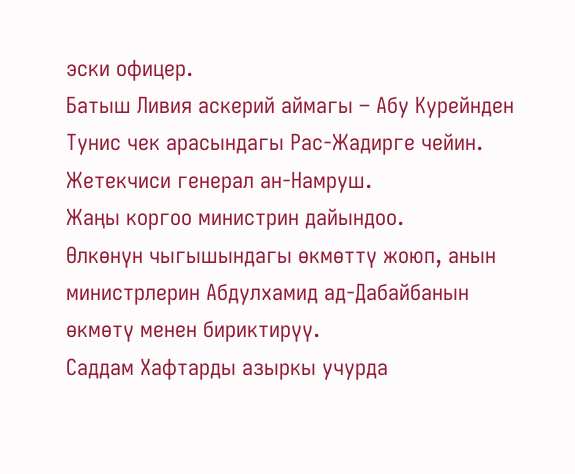эски офицер.
Батыш Ливия аскерий аймагы – Абу Курейнден Тунис чек арасындагы Рас-Жадирге чейин. Жетекчиси генерал ан-Намруш.
Жаңы коргоо министрин дайындоо.
Өлкөнүн чыгышындагы өкмөттү жоюп, анын министрлерин Абдулхамид ад-Дабайбанын өкмөтү менен бириктирүү.
Саддам Хафтарды азыркы учурда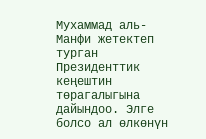Мухаммад аль-Манфи жетектеп турган Президенттик кеңештин төрагалыгына дайындоо. Элге болсо ал өлкөнүн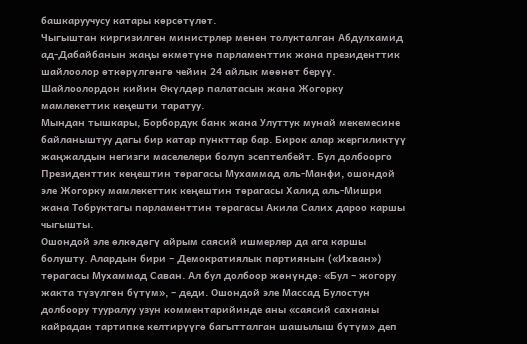башкаруучусу катары көрсөтүлөт.
Чыгыштан киргизилген министрлер менен толукталган Абдулхамид ад-Дабайбанын жаңы өкмөтүнө парламенттик жана президенттик шайлоолор өткөрүлгөнгө чейин 24 айлык мөөнөт берүү.
Шайлоолордон кийин Өкүлдөр палатасын жана Жогорку мамлекеттик кеңешти таратуу.
Мындан тышкары, Борбордук банк жана Улуттук мунай мекемесине байланыштуу дагы бир катар пункттар бар. Бирок алар жергиликтүү жаңжалдын негизги маселелери болуп эсептелбейт. Бул долбоорго Президенттик кеңештин төрагасы Мухаммад аль-Манфи, ошондой эле Жогорку мамлекеттик кеңештин төрагасы Халид аль-Мишри жана Тобруктагы парламенттин төрагасы Акила Салих дароо каршы чыгышты.
Ошондой эле өлкөдөгү айрым саясий ишмерлер да ага каршы болушту. Алардын бири – Демократиялык партиянын («Ихван») төрагасы Мухаммад Саван. Ал бул долбоор жөнүндө: «Бул – жогору жакта түзүлгөн бүтүм», – деди. Ошондой эле Массад Булостун долбоору тууралуу узун комментарийинде аны «саясий сахнаны кайрадан тартипке келтирүүгө багытталган шашылыш бүтүм» деп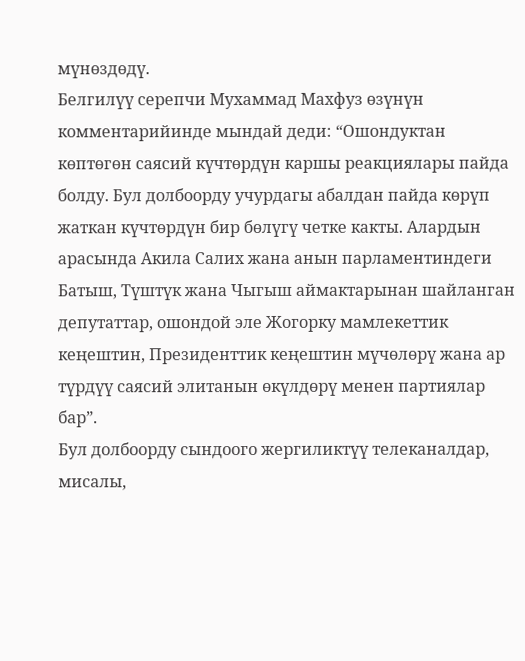мүнөздөдү.
Белгилүү серепчи Мухаммад Махфуз өзүнүн комментарийинде мындай деди: “Ошондуктан көптөгөн саясий күчтөрдүн каршы реакциялары пайда болду. Бул долбоорду учурдагы абалдан пайда көрүп жаткан күчтөрдүн бир бөлүгү четке какты. Алардын арасында Акила Салих жана анын парламентиндеги Батыш, Түштүк жана Чыгыш аймактарынан шайланган депутаттар, ошондой эле Жогорку мамлекеттик кеңештин, Президенттик кеңештин мүчөлөрү жана ар түрдүү саясий элитанын өкүлдөрү менен партиялар бар”.
Бул долбоорду сындоого жергиликтүү телеканалдар, мисалы,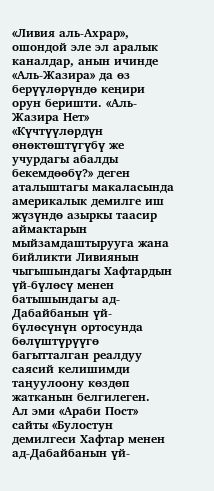«Ливия аль-Ахрар», ошондой эле эл аралык каналдар, анын ичинде «Аль-Жазира» да өз берүүлөрүндө кеңири орун беришти. «Аль-Жазира Нет» «Күчтүүлөрдүн өнөктөштүгүбү же учурдагы абалды бекемдөөбү?» деген аталыштагы макаласында америкалык демилге иш жүзүндө азыркы таасир аймактарын мыйзамдаштырууга жана бийликти Ливиянын чыгышындагы Хафтардын үй-бүлөсү менен батышындагы ад-Дабайбанын үй-бүлөсүнүн ортосунда бөлүштүрүүгө багытталган реалдуу саясий келишимди таңуулоону көздөп жатканын белгилеген.
Ал эми «Араби Пост» сайты «Булостун демилгеси Хафтар менен ад-Дабайбанын үй-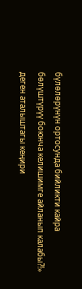бүлөлөрүнүн ортосунда бийликти кайра бөлүштүрүү боюнча келишимге айланып калабы?!» деген аталыштагы кеңири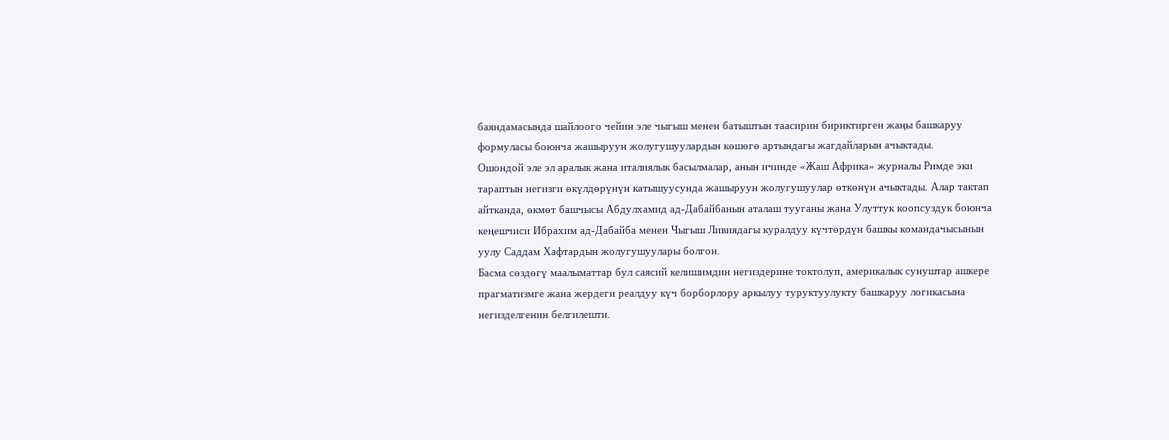баяндамасында шайлоого чейин эле чыгыш менен батыштын таасирин бириктирген жаңы башкаруу формуласы боюнча жашыруун жолугушуулардын көшөгө артындагы жагдайларын ачыктады.
Ошондой эле эл аралык жана италиялык басылмалар, анын ичинде «Жаш Африка» журналы Римде эки тараптын негизги өкүлдөрүнүн катышуусунда жашыруун жолугушуулар өткөнүн ачыктады. Алар тактап айтканда, өкмөт башчысы Абдулхамид ад-Дабайбанын аталаш тууганы жана Улуттук коопсуздук боюнча кеңешчиси Ибрахим ад-Дабайба менен Чыгыш Ливиядагы куралдуу күчтөрдүн башкы командачысынын уулу Саддам Хафтардын жолугушуулары болгон.
Басма сөздөгү маалыматтар бул саясий келишимдин негиздерине токтолуп, америкалык сунуштар ашкере прагматизмге жана жердеги реалдуу күч борборлору аркылуу туруктуулукту башкаруу логикасына негизделгенин белгилешти.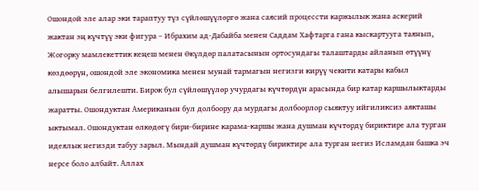Ошондой эле алар эки тараптуу түз сүйлөшүүлөргө жана саясий процессти каржылык жана аскерий жактан эң күчтүү эки фигура – Ибрахим ад-Дабайба менен Саддам Хафтарга гана кыскартууга таянып, Жогорку мамлекеттик кеңеш менен Өкүлдөр палатасынын ортосундагы талаштарды айланып өтүүнү көздөөрүн, ошондой эле экономика менен мунай тармагын негизги кирүү чекити катары кабыл алышарын белгилешти. Бирок бул сүйлөшүүлөр учурдагы күчтөрдүн арасында бир катар каршылыктарды жаратты. Ошондуктан Американын бул долбоору да мурдагы долбоорлор сыяктуу ийгиликсиз аякташы ыктымал. Ошондуктан өлкөдөгү бири-бирине карама-каршы жана душман күчтөрдү бириктире ала турган идеялык негизди табуу зарыл. Мындай душман күчтөрдү бириктире ала турган негиз Исламдан башка эч нерсе боло албайт. Аллах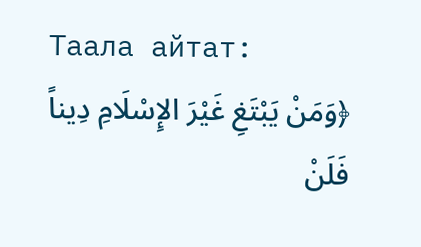Таала айтат:
﴿وَمَنْ يَبْتَغِ غَيْرَ الإِسْلَامِ دِيناً فَلَنْ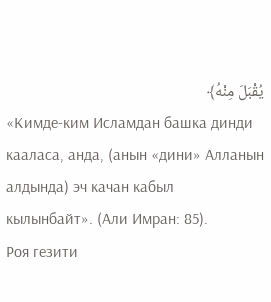يُقْبَلَ مِنْهُ﴾
«Кимде-ким Исламдан башка динди кааласа, анда, (анын «дини» Алланын алдында) эч качан кабыл кылынбайт». (Али Имран: 85).
Роя гезити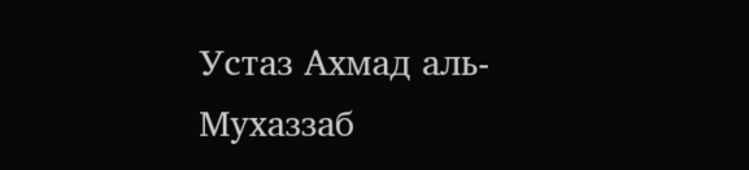Устаз Ахмад аль-Мухаззаб